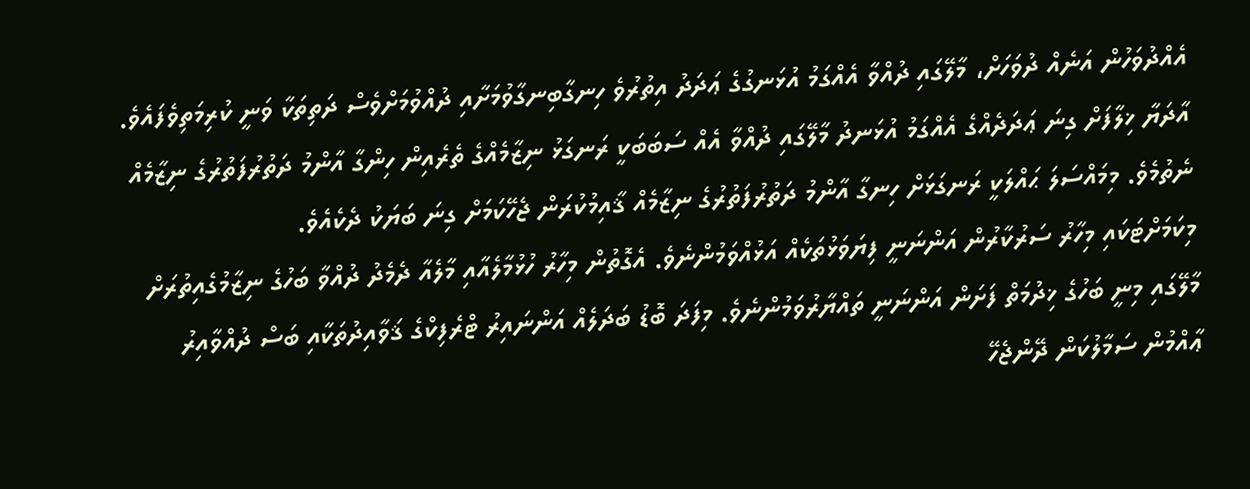އެއްދުވަހުން އަނެއް ދުވަހަށް، މާލޭގައި ދުއްވާ އެއްގަމު އުޅަނގުގެ ޢަދަދު އިތުރުވެ ހިނގާބިނގާވުމަށާއި ދުއްވުމަށްވެސް ދަތިތަކާ ވަނީ ކުރިމަތިވެފައެވެ. އާދަޔާ ޚިލާފަށް ގިނަ ޢަދަދެއްގެ އެއްގަމު އުޅަނދު މާލޭގައި ދުއްވާ އެއް ސަބަބަކީ ރަނގަޅު ނިޒާމެއްގެ ތެރެއިން ހިންގާ އާންމު ދަތުރުފަތުރުގެ ނިޒާމެއް ނެތުމެވެ. މިމައްސަލަ ޙައްލަކީ ރަނގަޅަށް ހިނގާ އާންމު ދަތުރުފަތުރުގެ ނިޒާމެއް ޤާއިމުކުރަން ޖެހޭކަމަށް ގިނަ ބަޔަކު ދެކެއެވެ.
މިކަމަށްޓަކައި މިހާރު ސަރުކާރުން އަންނަނީ ފިޔަވަޅުތަކެއް އަޅުއްވަމުންނެވެ. އެގޮތުން މިހާރު ހުޅުމާލެއާއި މާލެއާ ދެމެދު ދުއްވާ ބަހުގެ ނިޒާމުގެއިތުރަށް މާލޭގައި މިނީ ބަހުގެ ޚިދުމަތް ފަށަން އަންނަނީ ތައްޔާރުވަމުންނެވެ. މިފަދަ ބޮޑު ބަދަލެއް އަންނައިރު ޓްރެފިކްގެ ޤަވާއިދުތަކާއި ބަސް ދުއްވާއިރު ޢާއްމުން ސަމާލުކަން ދޭންޖެހޭ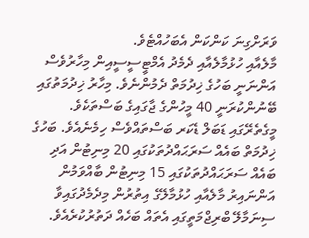ވަރަށްގިނަ ކަންކަން އެބަހުއްޓެވެ.
މާލެއާއި ހުޅުމާލެއާއި ދެމެދު އެމްޓީސީސީއިން މިހާރުވެސް އަންނަނީ ބަހުގެ ޚިދުމަތް ދެމުންނެވެ. މިހާރު ޚިދުމަތުގައި ބޭނުންކުރަނީ 40 މީހުންގެ ޖާގައިގެ ބަސްތަކެވެ. މީގެތެރޭގައި ޑަބަލް ޑެކަރ ބަސްތައްވެސް ހިމެނެއެވެ. ބަހުގެ ޚިދުމަތް ބައެއް ސަރަޙައްދުތަކުގައި 20 މިނިޓުން އަދި ބައެއް ސަރަޙައްދުތަކުގައި 15 މިނިޓުން ބާއްވަމުން އަންނައިރު މާލެއާއި ހުޅުމާލޭގެ އިތުރުން މިދެމެދުގައިވާ ސިނަމާލޭ ބްރިޖްމަތީގައި އެތައް ބަހެއް ދަތުރުކުރެއެވެ.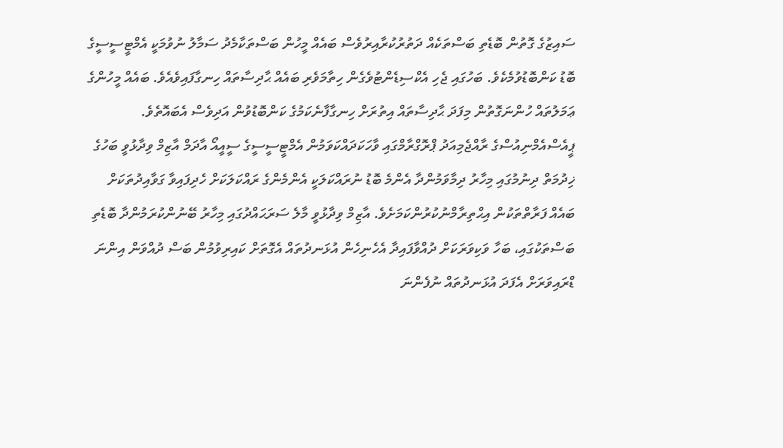ސައިޒުގެ ގޮތުން ބޮޑެތި ބަސްތަކެއް ދަތުރުކުރާއިރުވެސް ބައެއް މީހުން ބަސްތަކާމެދު ސަމާލު ނުވުމަކީ އެމްޓީސީސީގެ ބޮޑު ކަންބޮޑުވުމެކެވެ. ބަހުގައި ޖެހި އެކްސިޑެންޓުވެގެން ހިތާމަވެރި ބައެއް ޙާދިސާތައް ހިނގާފައިވެއެވެ. ބައެއް މީހުންގެ ޢަމަލުތައް ހުންނަގޮތުން މިފަދަ ޙާދިސާތައް އިތުރަށް ހިނގާފާނެކަމުގެ ކަންބޮޑުވުން އަދިވެސް އެބައޮތެވެ.
ޕީއެސްއެމްނިއުސްގެ ރާއްޖެމިއަދު ޕްރޮގްރާމްގައި ވާހަކަދައްކަވަމުން އެމްޓީސީސީގެ ސީއީއޯ އާދަމް އާޒިމް ވިދާޅުވީ ބަހުގެ ޚިދުމަތް ދިނުމުގައި މިހާރު ދިމާވަމުންދާ އެންމެ ބޮޑު ނުރައްކަލަކީ އެންމެންގެ ރައްކަލަކަށް ހެދިފައިވާ ގަވާއިދުތަކަށް ބައެއް ފަރާތްތަކުން އިޙްތިރާމްނުކުރުންކަމަށެވެ. އާޒިމް ވިދާޅުވީ މާލެ ސަރަޙައްދުގައި މިހާރު ބޭނުންކުރަމުންދާ ބޮޑެތި ބަސްތަކުގައި، ބަހާ ވަކިވަރަކަށް ދުއްވާފައިދާ އެހެނިހެން އުޅަނދުތައް އެގޮތަށް ކައިރިވުމުން ބަސް ދުއްވަން އިންނަ ޑްރައިވަރަށް އެފަދަ އުޅަނދުތައް ނުފެންނަ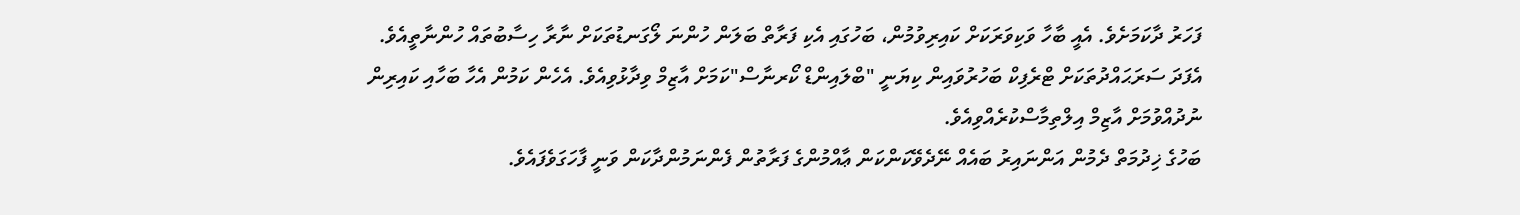ފަހަރު ދާކަމަށެވެ. އެއީ ބާހާ ވަކިވަރަކަށް ކައިރިވުމުން، ބަހުގައި އެކި ފަރާތް ބަލަން ހުންނަ ލޯގަނޑުތަކަށް ނާރާ ހިސާބުތައް ހުންނާތީއެވެ. އެފަދަ ސަރަޙައްދުތަކަށް ޓްރެފިކް ބަހުރުވައިން ކިޔަނީ "ބްލައިންޑް ކޯރނާސް"ކަމަށް އާޒިމް ވިދާޅުވިއެވެ. އެހެން ކަމުން އެހާ ބަހާއި ކައިރިން ނުދުއްވުމަށް އާޒިމް އިލްތިމާސްކުރެއްވިއެވެ.
ބަހުގެ ޚިދުމަތް ދެމުން އަންނައިރު ބައެއް ނޭދެވޭކަންކަން ޢާއްމުންގެ ފަރާތުން ފެންނަމުންދާކަން ވަނީ ފާހަގަވެފައެވެ.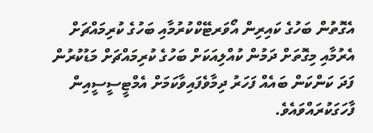އެގޮތުން ބަހުގެ ކައިރިން އޯވަރޓޭކްކުރުމާއި ބަހުގެ ކުރިމައްޗަށް އެރުމާއި މިގޮތަށް ދަމުން ކުއްލިއަކަށް ބަހުގެ ކުރިމައްޗަށް މަޑުކުރުން ފަދަ ކަންކަން ބައެއް ފަހަރު ދިމާވެފައިވާކަމަށް އެމްޓީސީސީއިން ފާހަގަކުރައްވައެވެ.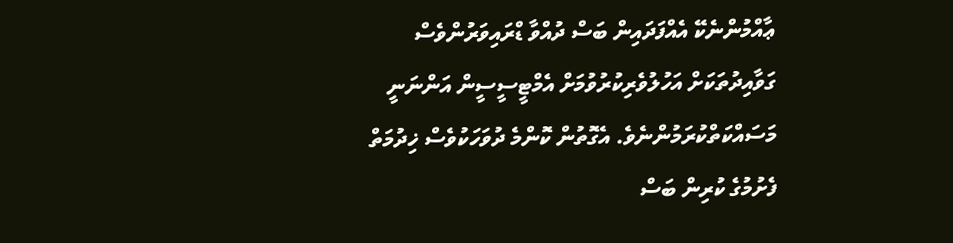ޢާއްމުންނެކޭ އެއްފަދައިން ބަސް ދުއްވާ ޑްރައިވަރުންވެސް ގަވާއިދުތަކަށް އަހުލުވެރިކުރުވުމަށް އެމްޓީސީސީން އަންނަނީ މަސައްކަތްކުރަމުންނެވެ. އެގޮތުން ކޮންމެ ދުވަހަކުވެސް ޚިދުމަތް ފެށުމުގެ ކުރިން ބަސް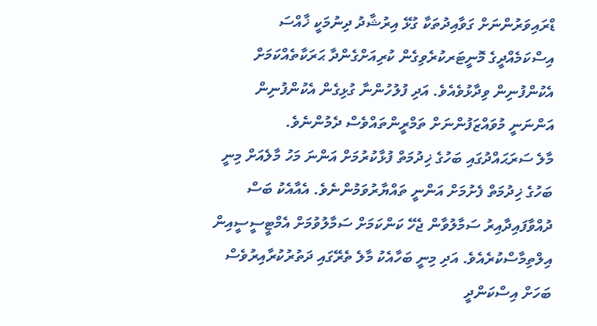ޑްރައިވަރުންނަށް ގަވާއިދުތަކާ ގުޅޭ އިރުޝާދު ދިނުމަކީ ޚާއްސަ އިސްކަމެއްދީގެ މޮނީޓަރކުރެވިގެން ކުރިއަށްގެންދާ ޙަރަކާތެއްކަމަށް އެކުންފުނިން ވިދާޅުވެއެވެ. އަދި ފުލުހުންނާ ގުޅިގެން އެކުންފުނިން އަންނަނީ މުވައްޒަފުންނަށް ތަމްރީންތައްވެސް ދެމުންނެވެ.
މާލެ ސަރަޙައްދުގައި ބަހުގެ ޚިދުމަތް ފުޅާކުރުމަށް އަންނަ މަހު މާލެއަށް މިނީ ބަހުގެ ޚިދުމަތް ފެށުމަށް އަންނީ ތައްޔާރުވަމުންނެވެ. އެއާއެކު ބަސް ދުއްވާފައިދާއިރު ސަމާލުވާން ޖެހޭ ކަންކަމަށް ސަމާލުވުމަށް އެމްޓީސީސީއިން އިލްތިމާސްކުރެއެވެ. އަދި މިނީ ބަހާއެކު މާލެ ތެރޭގައި ދަތުރުކުރާއިރުވެސް ބަހަށް އިސްކަންދީ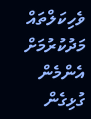ވެހިކަލްތައް މަދުކުރުމަށް އެންމެން ގުޅިގެން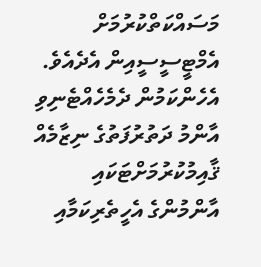މަސައްކަތްކުރުމަށް އެމްޓީސީސީއިން އެދެއެވެ. އެހެންކަމުން ދެމެހެއްޓެނިވި އާންމު ދަތުރުފަތުގެ ނިޒާމެއް ޤާއިމުކުރުމަށްޓަކައި އާންމުންގެ އެހީތެރިކަމާއި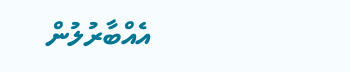އެއްބާރުލުން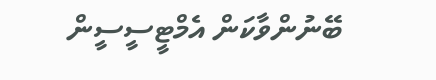ބޭނުންވާކަން އެމްޓީސީސީން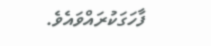ފާހަގަކުރައްވައެވެ.